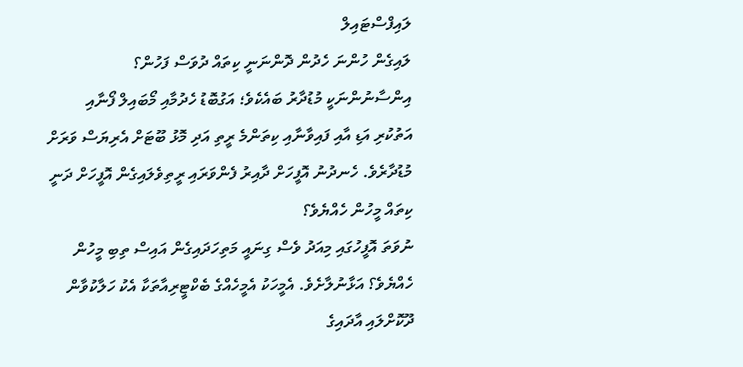ލައިފްސްޓައިލް
ލައިގެން ހުންނަ ހެދުން ދޮންނަނީ ކިތައް ދުވަސް ފަހުން؟
އިންސާނުންނަކީ މުޑުދާރު ބައެކެވެ؛ އަގުބޮޑު ހެދުމާއި މޯބައިލް ފޯނާއި އަތުކުރި އަޑި އާއި ފައިވާނާއި ކިތަންމެ ރީތި އަދި މޮޅު ބޫޓަށް އެރިޔަސް ވަރަށް މުޑުދާރެވެ. ހެނދުނު އޮފީހަށް ދާއިރު ފެންވަރައި ރީތިވެލައިގެން އޮފީހަށް ދަނީ ކިތައް މީހުން ހެއްޔެވެ؟
ނުވަތަ އޮފީހުގައި މިއަދު ވެސް ގިނައީ މަތިހަދައިގެން އައިސް ތިބި މީހުން ހެއްޔެވެ؟ އަޅާނުލާށެވެ. އެމީހަކު އެމީހެއްގެ ބެކްޓީރިއާތަކާ އެކު ހަލާކުވާން ދޫކޮށްލައި އާދައިގެ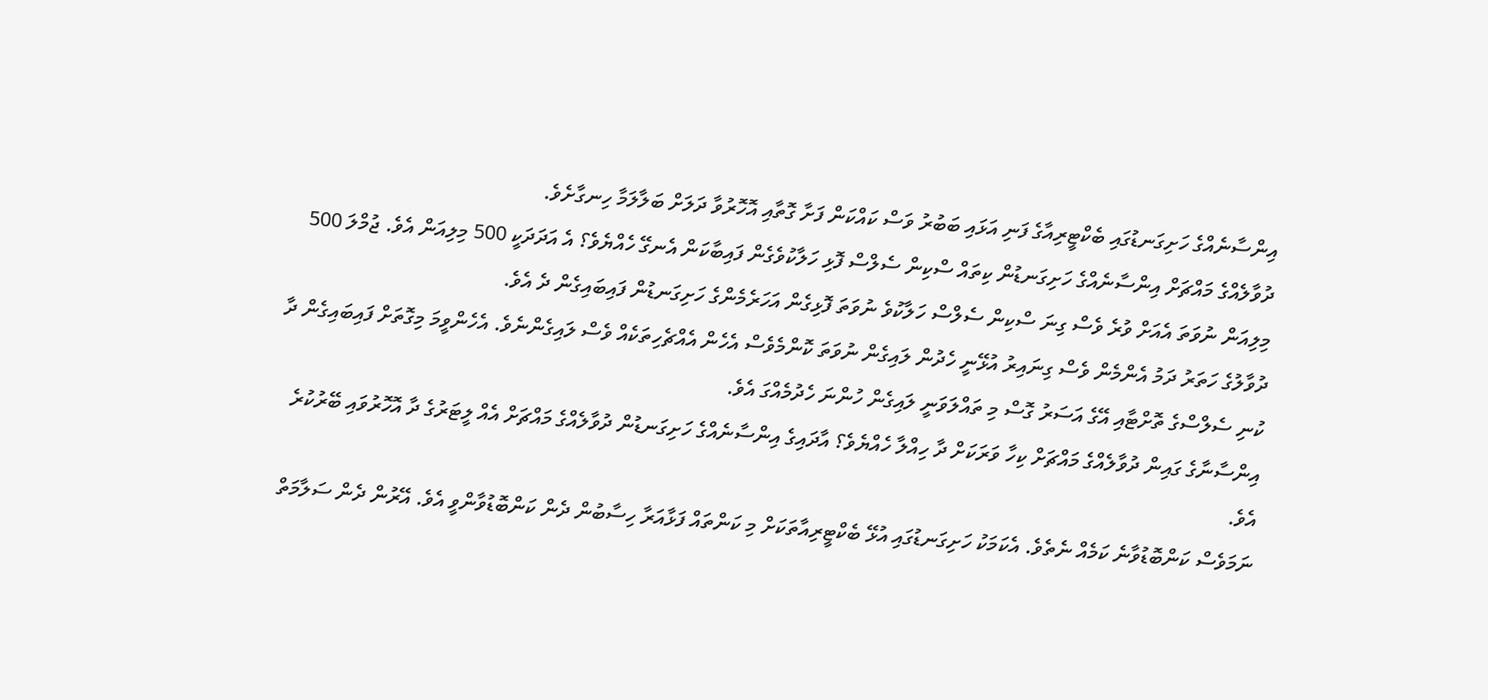އިންސާނެއްގެ ހަށިގަނޑުގައި ބެކްޓީރިއާގެ ފަނި އަޅައި ބަބުރު ވަސް ކައްކަން ފަށާ ގޮތާއި އޮހޮރުވާ ދަލަށް ބަލާލަމާ ހިނގާށެވެ.
ދުވާލެއްގެ މައްޗަށް އިންސާނެއްގެ ހަށިގަނޑުން ކިތައް ސްކިން ސެލްސް ފޮޅި ހަލާކުވެގެން ފައިބާކަން އެނގޭ ހެއްޔެވެ؟ އެ އަދަދަކީ 500 މިލިއަން އެވެ. ޖުމްލަ 500 މިލިއަން ނުވަތަ އެއަށް ވުރެ ވެސް ގިނަ ސްކިން ސެލްސް ހަލާކުވެ ނުވަތަ ފޮޅިގެން އަހަރެމެންގެ ހަށިގަނޑުން ފައިބައިގެން ދެ އެވެ.
ދުވާލުގެ ހަތަރު ދަމު އެންމެން ވެސް ގިނައިރު އުޅޭނީ ހެދުން ލައިގެން ނުވަތަ ކޮންމެވެސް އެހެން އެއްޗެހިތަކެއް ވެސް ލައިގެންނެވެ. އެހެންވީމަ މިގޮތަށް ފައިބައިގެން ދާ ކުނި ސެލްސްގެ ތޮށްޓާއި އޭގެ އަސަރު ގޮސް މި ތައްލަވަނީ ލައިގެން ހުންނަ ހެދުމެއްގަ އެވެ.
އިންސާނާގެ ގައިން ދުވާލެއްގެ މައްޗަށް ކިހާ ވަރަކަށް ދާ ހިއްލާ ހެއްޔެވެ؟ އާދައިގެ އިންސާނެއްގެ ހަށިގަނޑުން ދުވާލެއްގެ މައްޗަށް އެއް ލީޓަރުގެ ދާ އޮހޮރުވައި ބޭރުކުރެ އެވެ.
ނަމަވެސް ކަންބޮޑުވާނެ ކަމެއް ނެތެވެ. އެކަމަކު ހަށިގަނޑުގައި އުޅޭ ބެކްޓީރިއާތަކަށް މި ކަންތައް ފަޅާއަރާ ހިސާބުން ދެން ކަންބޮޑުވާންވީ އެވެ. އޭރުން ދެން ސަލާމަތް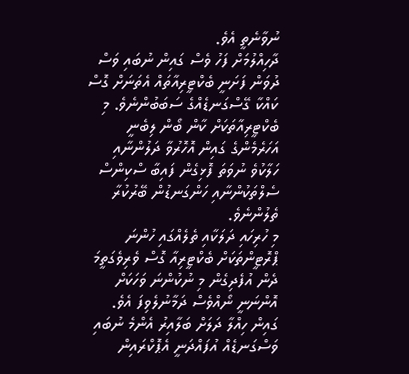ނުވާނެތީ އެވެ.
ދާހިއްލުމަށް ފަހު ވެސް ގައިން ނުބައި ވަސް ދުވަން ފަށަނީ ބެކްޓީރިއާތައް އެތަނަށް ގޮސް ކައްކާ ގޭސްގަނޑެއްގެ ސަބަބުންނެވެ. މި ބެކްޓީރިއާތަކަށް ކާން ބޯން ލިބެނީ އަހަރެމެންގެ ގައިން އޮހޮރުވާ ދަލުންނާއި ހަލާކުވެ ނުވަތަ ފޮޅިގެން ފައިބާ ސްކިންސް ސެލްތަކުންނާއި ހަންގަނޑުން ބޭރުކުރާ ތެލުންނެވެ.
މި ހުރިހައި ދަލަކާއި ތެލެއްގައި ހުންނަ ޕްރޮޓީންތަކަށް ބެކްޓީރިއާ ގޮސް ވެރިވެގަތީމަ ދެން އުފެދިގެން މި ނުކުންނަ ވަހަކަށް އޮންނަނީ ނޯއްވެސް ދަމާނުލެވިފަ އެވެ.
ގައިން ހިއްލާ ދަލަށް ބަލާއިރު އެންމެ ނުބައި ވަސްގަނޑެއް އުފައްދަނީ އެޕޮކްރައިން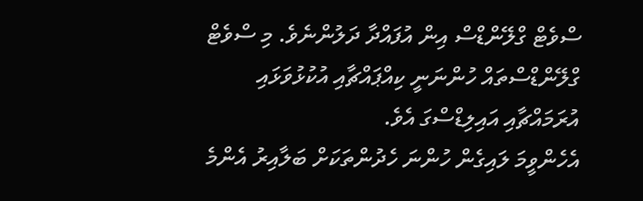ސްވެޓް ގްލޭންޑްސް އިން އުފައްދާ ދަލުންނެވެ. މި ސްވެޓް ގްލޭންޑްސްތައް ހުންނަނީ ކިއްޕައްޗާއި އުކުޅުވަޅައި އުރަމައްޗާއި އައިލިޑްސްގަ އެވެ.
އެހެންވީމަ ލައިގެން ހުންނަ ހެދުންތަކަށް ބަލާއިރު އެންމެ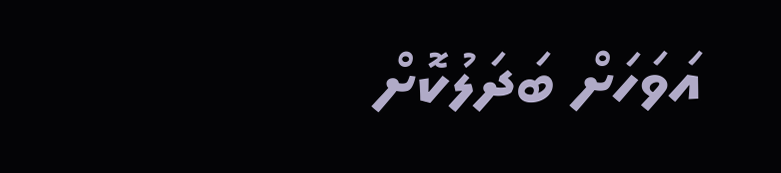އަވަހަށް ބަދަލުކޮށް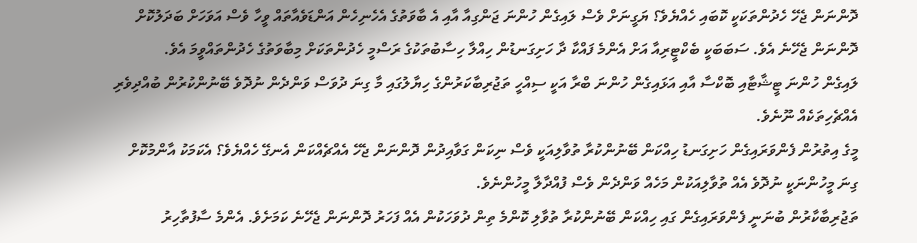ދޮންނަން ޖެހޭ ހެދުންތަކަކީ ކޮބައި ހެއްޔެވެ؟ ޔަގީނަށް ވެސް ލައިގެން ހުންނަ ޖަންގިއާ އާއި އެ ބާވަތުގެ އެހެނިހެން އަންޑަވެއާތައް ވީހާ ވެސް އަވަހަށް ބަދަލުކޮށް ދޮންނަން ޖެހޭނެ އެވެ. ސަބަބަކީ ބެކްޓީރިއާ އަށް އެންމެ ފައްކާ ދާ ހަށިގަނޑުން ހިއްލާ ހިސާބުތަކުގެ ރަސްމީ ހެދުންތަކަށް މިބާވަތުގެ ހެދުންތައްވީމަ އެވެ.
ލައިގެން ހުންނަ ޓީޝާޓާއި ބޮކްސާ އާއި އަޅައިގެން ހުންނަ ބްރާ އަކީ ސިއްހީ ތަޖުރިބާކަރުންގެ ހިޔާލުގައި މާ ގިނަ ދުވަސް ވަންދެން ނުދޮވެ ބޭނުންކުރުން ބުއްދިވެރި އެއްޗެހިތަކެއް ނޫނެވެ.
މީގެ އިތުރުން ފެންވަރައިގެން ހަށިގަނޑު ހިއްކަން ބޭނުންކުރާ ތުވާލިއަކީ ވެސް ނިކަން ގަވާއިދުން ދޮންނަން ޖެހޭ އެއްޗެއްކަން އެނގޭ ހެއްޔެވެ؟ އެކަމަކު އާންމުކޮށް ގިނަ މީހުންނަކީ ނުދޮވެ އެއް ތުވާލިއަކުން މަހެއް ވަންދެން ވެސް ފުއްދާލާ މީހުންނެވެ.
ތަޖުރިބާކާރުން ބުނަނީ ފެންވަރައިގެން ގައި ހިއްކަން ބޭނުންކުރާ ތުވާލި ކޮންމެ ތިން ދުވަހަކުން އެއް ފަހަރު ދޮންނަން ޖެހޭނެ ކަމަށެވެ. އެންމެ ސާފުތާހިރު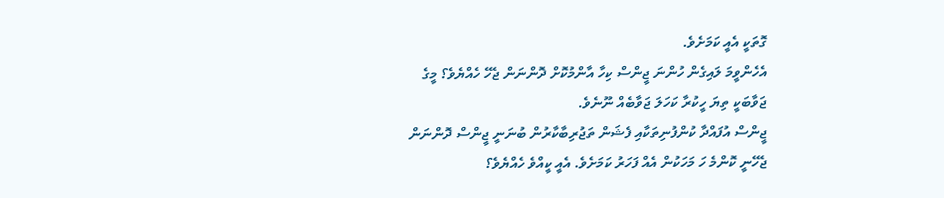ގޮތަކީ އެއީ ކަމަށެވެ.
އެހެންވީމަ ލައިގެން ހުންނަ ޖީންސް ކިހާ އާންމުކޮށް ދޮންނަން ޖެހޭ ހެއްޔެވެ؟ މީގެ ޖަވާބަކީ ތިޔަ ހީކުރާ ކަހަލަ ޖަވާބެއް ނޫނެވެ.
ޖީންސް އުފައްދާ ކުންފުނިތަކާއި ފެޝަން ތަޖުރިބާކާރުން ބުނަނީ ޖީންސް ދޮންނަން ޖެހޭނީ ކޮންމެ ހަ މަހަކުން އެއް ފަހަރު ކަމަށެވެ. އެއީ ކީއްވެ ހެއްޔެވެ؟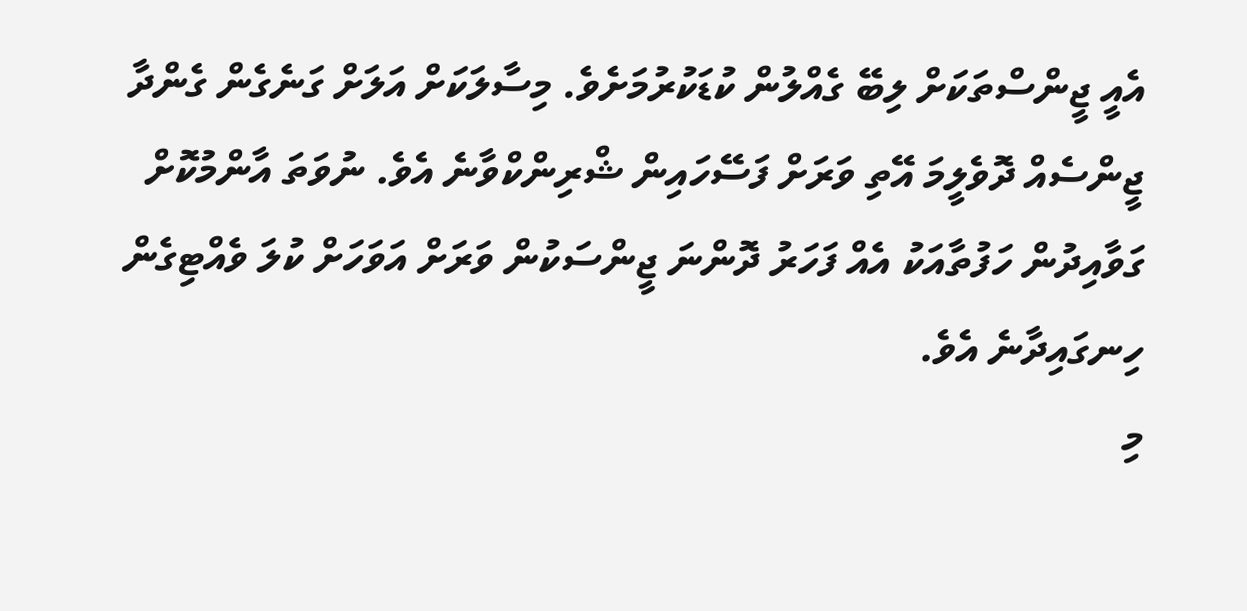އެއީ ޖީންސްތަކަށް ލިބޭ ގެއްލުން ކުޑަކުރުމަށެވެ. މިސާލަކަށް އަލަށް ގަނެގެން ގެންދާ ޖީންސެއް ދޮވެލީމަ އޭތި ވަރަށް ފަސޭހައިން ޝްރިންކްވާނެ އެވެ. ނުވަތަ އާންމުކޮށް ގަވާއިދުން ހަފުތާއަކު އެއް ފަހަރު ދޮންނަ ޖީންސަކުން ވަރަށް އަވަހަށް ކުލަ ވެއްޓިގެން ހިނގައިދާނެ އެވެ.
މި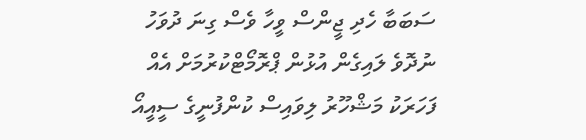ސަބަބާ ހެދި ޖީންސް ވީހާ ވެސް ގިނަ ދުވަހު ނުދޮވެ ލައިގެން އުޅުން ޕްރޮމޯޓްކުރުމަށް އެއް ފަހަރަކު މަޝްހޫރު ލިވައިސް ކުންފުނީގެ ސީއީއޯ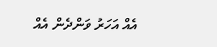އެއް އަހަރު ވަންދެން އެއް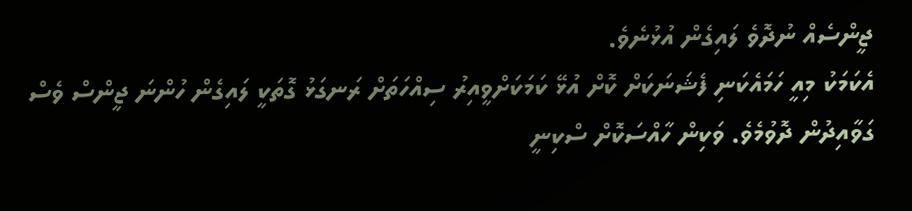ޖީންސެއް ނުދޮވެ ލައިގެން އުޅުނެވެ.
އެކަމަކު މިއީ ހަމައެކަނި ފެޝަނަކަށް ކޮށް އުޅޭ ކަމަކަށްވީއިރު ސިއްހަތަށް ރަނގަޅު ގޮތަކީ ލައިގެން ހުންނަ ޖީންސް ވެސް ގަވާއިދުން ދޮވުމެވެ. ވަކިން ހާއްސަކޮށް ސްކިނީ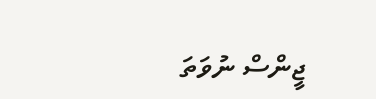ޖީންސް ނުވަތަ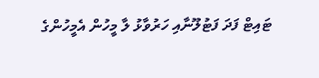ޓައިޓް ފަދަ ފަޓުލޫނާއި ހަރުވާޅު ލާ މީހުން އެމީހުންގެ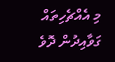މި އެއްޗެހިތައް ގަވާއިދުން ދޮވެ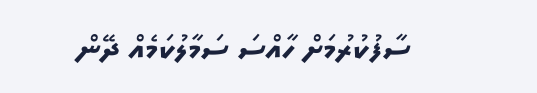ސާފުކުރުމަށް ހާއްސަ ސަމާލުކަމެއް ދޭން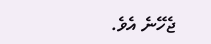ޖެހޭނެ އެވެ.